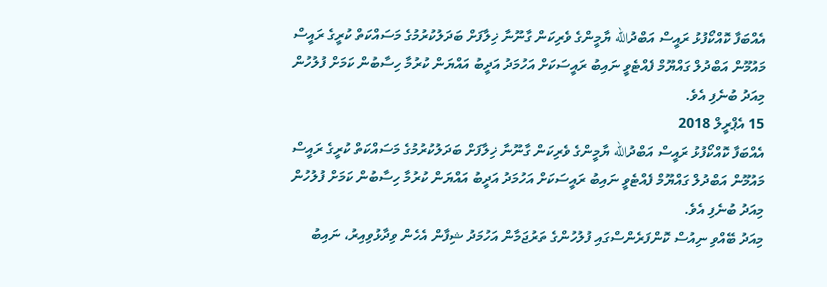އެއްބަފާ ކޮއްކޯފުޅު ރައީސް އަބްދުالله ޔާމީންގެ ވެރިކަން ގާނޫނާ ޚިލާފަށް ބަދަލުކުރުމުގެ މަސައްކަތް ކުރީގެ ރައީސް މައުމޫން އަބްދުލް ގައްޔޫމް ފެއްޓެވީ ނައިބު ރައީސަކަށް އަހުމަދު އަދީބު އައްޔަން ކުރުމާ ހިސާބުން ކަމަށް ފުލުހުން މިއަދު ބުނެފި އެވެ.
15 އެޕްރީލް 2018
އެއްބަފާ ކޮއްކޯފުޅު ރައީސް އަބްދުالله ޔާމީންގެ ވެރިކަން ގާނޫނާ ޚިލާފަށް ބަދަލުކުރުމުގެ މަސައްކަތް ކުރީގެ ރައީސް މައުމޫން އަބްދުލް ގައްޔޫމް ފެއްޓެވީ ނައިބު ރައީސަކަށް އަހުމަދު އަދީބު އައްޔަން ކުރުމާ ހިސާބުން ކަމަށް ފުލުހުން މިއަދު ބުނެފި އެވެ.
މިއަދު ބޭއްވި ނިއުސް ކޮންފަރެންސްގައި ފުލުހުންގެ ތަރުޖަމާން އަހުމަދު ޝިފާން އެހެން ވިދާޅުވިއިރު، ނައިބު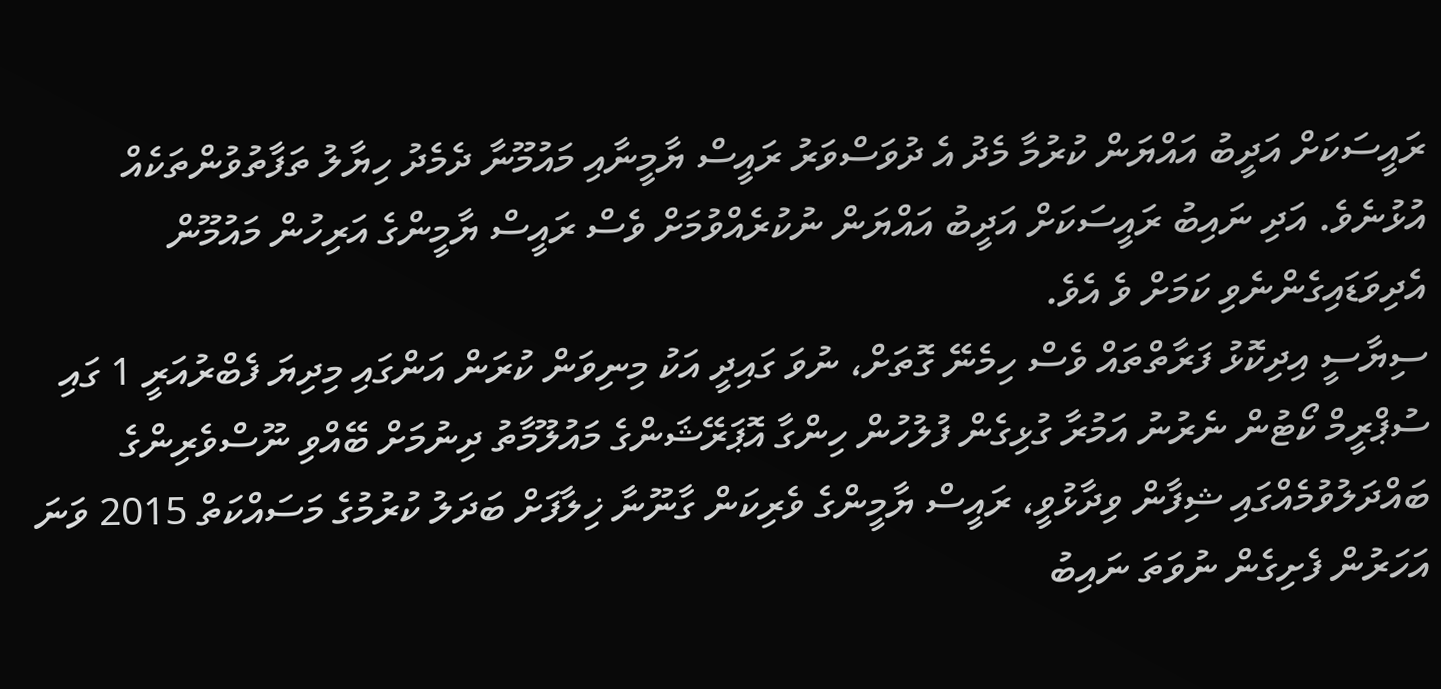ރައީސަކަށް އަދީބު އައްޔަން ކުރުމާ މެދު އެ ދުވަސްވަރު ރައީސް ޔާމީނާއި މައުމޫނާ ދެމެދު ހިޔާލު ތަފާތުވުންތަކެއް އުޅުނެވެ. އަދި ނައިބު ރައީސަކަށް އަދީބު އައްޔަން ނުކުރެއްވުމަށް ވެސް ރައީސް ޔާމީންގެ އަރިހުން މައުމޫން އެދިވަޑައިގެންނެވި ކަމަށް ވެ އެވެ.
ސިޔާސީ އިދިކޮޅު ފަރާތްތައް ވެސް ހިމެނޭ ގޮތަށް، ނުވަ ގައިދީ އަކު މިނިވަން ކުރަން އަންގައި މިދިޔަ ފެބްރުއަރީ 1 ގައި ސުޕްރީމް ކޯޓުން ނެރުނު އަމުރާ ގުޅިގެން ފުލުހުން ހިންގާ އޮޕަރޭޝަންގެ މައުލޫމާތު ދިނުމަށް ބޭއްވި ނޫސްވެރިންގެ ބައްދަލުވުމެއްގައި ޝިފާން ވިދާޅުވީ، ރައީސް ޔާމީންގެ ވެރިކަން ގާނޫނާ ޚިލާފަށް ބަދަލު ކުރުމުގެ މަސައްކަތް 2015 ވަނަ އަހަރުން ފެށިގެން ނުވަތަ ނައިބު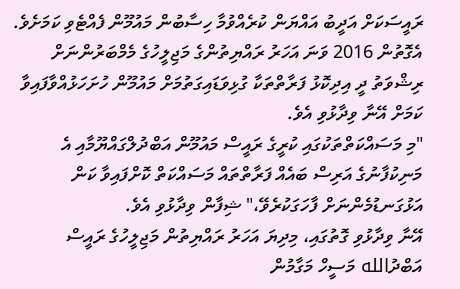ރައީސަކަށް އަދީބު އައްޔަން ކުރެއްވުމާ ހިސާބުން މައުމޫން ފެއްޓެވި ކަމަށެވެ. އެގޮތުން 2016 ވަނަ އަހަރު ރައްޔިތުންގެ މަޖިލީހުގެ މެމްބަރުންނަށް ރިޝްވަތު ދީ އިދިކޮޅު ފަރާތްތަކާ ގުޅިވަޑައިގަތުމަށް މައުމޫން ހުށަހަޅުއްވާފައިވާ ކަމަށް އޭނާ ވިދާޅުވި އެވެ.
"މި މަސައްކަތްތަކުގައި ކުރީގެ ރައީސް މައުމޫން އަބްދުލްގައްޔޫމާއި އެ މަނިކުފާނުގެ އަރިސް ބައެއް ފަރާތްތައް މަސައްކަތް ކޮށްފައިވާ ކަން އަޅުގަނޑުމެންނަށް ފާހަގަކުރެވޭ،" ޝިފާން ވިދާޅުވި އެވެ.
އޭނާ ވިދާޅުވި ގޮތުގައި، މިދިޔަ އަހަރު ރައްޔިތުން މަޖިލީހުގެ ރައީސް އަބްދުالله މަސީހް މަގާމުން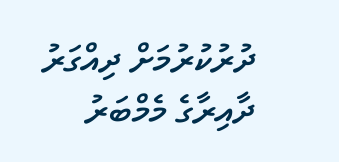ދުރުކުރުމަށް ދިއްގަރު ދާއިރާގެ މެމްބަރު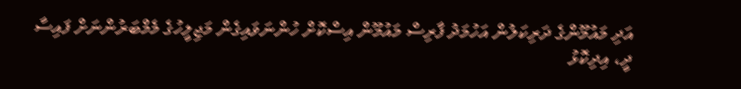އަދި މައުމޫންގެ ދަރިކަލުން އަހުމަދު ފާރިސް މައުމޫން އިސްކޮށް ހުންނަވައިގެން މަޖިލީހުގެ މެމްބަރުންނަށް ފައިސާ ދީ، އިދިކޮޅު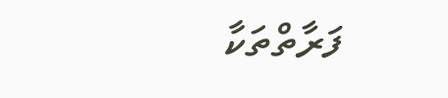ފަރާތްތަކާ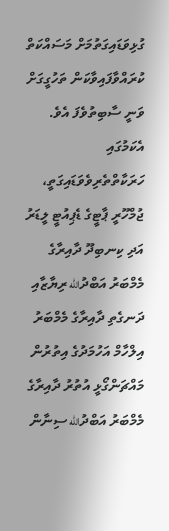ގުޅިވަޑައިގަތުމަށް މަސައްކަތް ކުރައްވާފައިވާކަން ތަހުގީގަށް ވަނީ ސާބިތުވެފަ އެވެ.
އެކަމުގައި ހަރަކާތްތެރިވެވަޑައިގަތީ، ޖުމްހޫރީ ޕާޓީގެ ޑެޕިއުޓީ ލީޑަރު އަދި ކިނބިދޫ ދާއިރާގެ މެމްބަރު އަބްދުالله ރިޔާޒާއި ދަނގެތި ދާއިރާގެ މެމްބަރު އިލްހާމް އަހުމަދުގެ އިތުރުން މައްޗަންގޯޅީ އުތުރު ދާއިރާގެ މެމްބަރު އަބްދުالله ސިނާން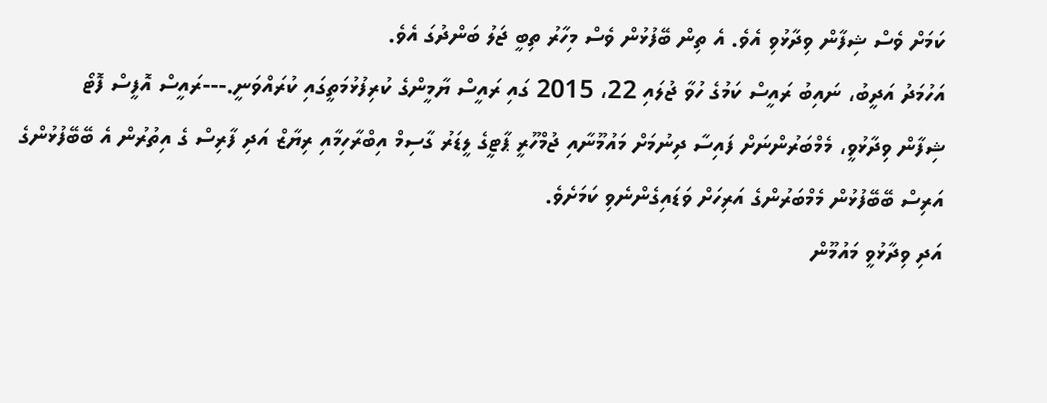ކަމަށް ވެސް ޝިފާން ވިދާޅުވި އެވެ. އެ ތިން ބޭފުޅުން ވެސް މިހާރު ތިބީ ޖަލު ބަންދުގަ އެވެ.
އަހުމަދު އަދީބު، ނައިބު ރައީސް ކަމުގެ ހުވާ ޖުލައި 22، 2015 ގައި ރައީސް ޔާމީންގެ ކުރިފުޅުމަތީގައި ކުރައްވަނީ.---ރައީސް އޮފީސް ފޮޓޯ
ޝިފާން ވިދާޅުވީ، މެމްބަރުންނަށް ފައިސާ ދިނުމަށް މައުމޫނާއި ޖުމްހޫރީ ޕާޓީގެ ލީޑަރު ގާސިމް އިބްރާހިމާއި ރިޔާޒް އަދި ފާރިސް ގެ އިތުރުން އެ ބޭބޭފުޅުންގެ އަރިސް ބޭބޭފުޅުން މެމްބަރުންގެ އަރިހަށް ވަޑައިގެންނެވި ކަމަށެވެ.
އަދި ވިދާޅުވީ މައުމޫން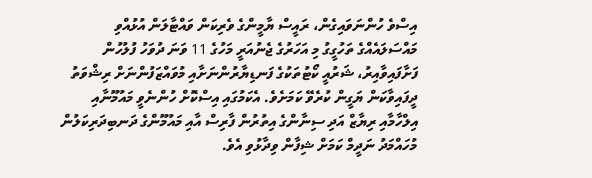އިސްވެ ހުންނަވައިގެން، ރައީސް ޔާމީންގެ ވެރިކަން ވައްޓާލަން އުޅުއްވި މައްސަލައެއްގެ ތަހުގީގު މި އަހަރުގެ ޖެނުއަރީ މަހުގެ 11 ވަނަ ދުވަހު ފުލުހުން ފަށާފައިވާއިރު، ޝަރުއީ ކޯޓުތަކުގެ ފަނޑިޔާރުންނަށާއި މުވައްޒަފުންނަށް ރިޝްވަތު ދީފައިވާކަން ޔަގީން ކުރެވޭ ކަމަށެވެ. އެކަމުގައި އިސްކޮށް ހުންނެވީ މައުމޫނާއި އިލްހާމާއި ރިޔާޒް އަދި ސިނާންގެ އިތުރުން ފާރިސް އާއި މައުމޫންގެ ދަނބިދަރިކަލުން މުހައްމަދު ނަދީމް ކަމަށް ޝިފާން ވިދާޅުވި އެވެ.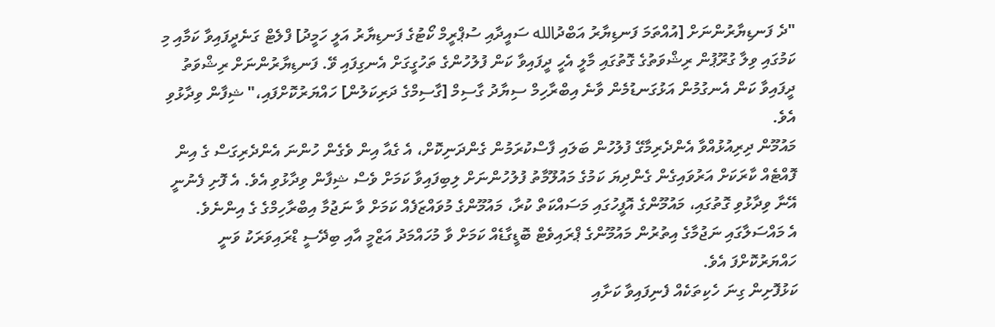"ދެ ފަނޑިޔާރުންނަށް [އުއްތަމަ ފަނޑިޔާރު އަބްދުالله ސައީދާއި ސުޕްރީމް ކޯޓުގެ ފަނޑިޔާރު އަލީ ހަމީދު] ފްލެޓް ގަނެދީފައިވާ ކަމާއި މި ކަމުގައި ވިލާ ގުރޫޕުން ރިޝްވަތުގެ ގޮތުގައި މާލީ އެހީ ދީފައިވާ ކަން ފުލުހުންގެ ތަހުގީގަށް އެނގިފައި ވޭ. ފަނޑިޔާރުންނަށް ރިޝްވަތު ދީފައިވާ ކަން އެނގުމުން އަޅުގަނޑުމެން ވާނެ އިބްރާހިމް ސިޔާދު ގާސިމް [ގާސިމްގެ ދަރިކަލުން] ހައްޔަރުކޮށްފައި،" ޝިފާން ވިދާޅުވި އެވެ.
މައުމޫން ދިރިއުޅުއްވާ އެންދެރިމާގޭ ފުލުހުން ބަލައި ފާސްކުރަމުން ގެންދަނިކޮށް، އެ ގެއާ އިން ވެގެން ހުންނަ އެންދެރިގަސް ގެ އިން ފޮއްޓެއް ކާރަކަށް އަރުވައިގެން ގެންދިޔަ ކަމުގެ މައުލޫމާތު ފުލުހުންނަށް ލިބިފައިވާ ކަމަށް ވެސް ޝިފާން ވިދާޅުވި އެވެ. އެ ފޮށި ފެނުނީ އޭނާ ވިދާޅުވި ގޮތުގައި، މައުމޫންގެ އޮފީހުގައި މަސައްކަތް ކުރާ، މައުމޫންގެ މުވައްޒަފެއް ކަމަށް ވާ ނަޖުމާ އިބްރާހިމްގެ ގެ އިންނެވެ.
އެ މައްސަލާގައި ނަޖުމާގެ އިތުރުން މައުމޫންގެ ޕްރައިވެޓް ބޮޑީގާޑެއް ކަމަށް ވާ މުހައްމަދު އަޒްމީ އާއި ބިދޭސީ ޑްރައިވަރަކު ވަނީ ހައްޔަރުކޮށްފަ އެވެ.
ކަޅުފޮށިން ގިނަ ހެކިތަކެއް ފެނިފައިވާ ކަށާއި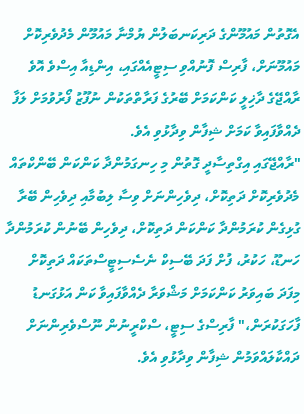އެގޮތުން މައުމޫންގެ ދަރިކަނބަލުން ޔުމްނާ މައުމޫން މެދުވެރިކޮށް މައުމޫނަށް، ފާރިސް ފޮނުއްވި ސިޓީއެއްގައި، އިންޑިއާ އިސްވެ އޮވެ ރާއްޖޭގެ ދާޚިލީ ކަންކަމަށް ބޭރުގެ ފަރާތްތަކުން ނުފޫޒު ފޯރުވުމަށް ލަފާ ދެއްވާފައިވާ ކަމަށް ޝިފާން ވިދާޅުވި އެވެ.
"ރާއްޖޭގައި އިގްތިސާދީ ގޮތުން މި ހިނގަމުންދާ ކަންކަން ބޭންކްތައް މެދުވެރިކޮށް ދަތިކޮށް، ދިވެހިންނަށް ވިސާ ލިބުމާއި ދިވެހިން ބޭރާ ގުޅިގެން ކުރަމުންދާ ކަންކަން ދަތިކޮށް، ދިވެހިން ބޭނުން ކުރަމުންދާ ހަނޑޫ، ހަކުރު، ފުށް ފަދަ ބޭސިކް ނެސެސިޓީސްތަކައް ދަތިކޮށް މިފަދަ ބައިވަރު ކަންކަމަށް މަޝްވަރާ ދެއްވާފައިވާ ކަން އަޅުގަނޑު ފާހަގަކުރަން،" ފާރިސްގެ ސިޓީ، ސްކްރީނުން ނޫސްވެރިންނަށް ދައްކާލައްވަމުން ޝިފާން ވިދާޅުވި އެވެ.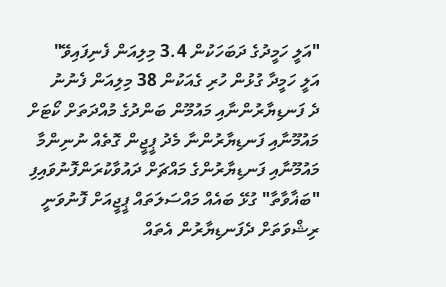"އަލީ ހަމީދުގެ ދަބަހަކުން 3.4 މިލިއަން ފެނިފައިވޭ"
އަލީ ހަމީދާ ގުޅުން ހުރި ގެއަކުން 38 މިލިއަން ފެނުނު
ދެ ފަނޑިޔާރުންނާއި މައުމޫން ބަންދުގެ މުއްދަތަށް ކޯޓަށް
މައުމޫނާއި ފަނޑިޔާރުންނާ މެދު ޕީޖީން ގޮތެއް ނުނިންމާ
މައުމޫނާއި ފަނޑިޔާރުންގެ މައްޗަށް ދައުވާކުރަންފޮނުވައިފި
"ބަޣާވާތާ" ގުޅޭ ބައެއް މައްސަލަތައް ޕީޖީއަށް ފޮނުވަނީ
ރިޝްވަތަށް ދެފަނޑިޔާރުން އެތައް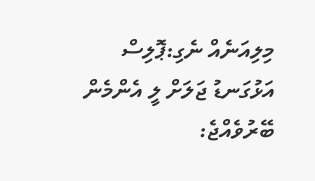މިލިއަނެއް ނެގި:ޕޮލިސް
އަޅުގަނޑު ޖަލަށް ލީ އެންމެން ބޭރުވެއްޖެ: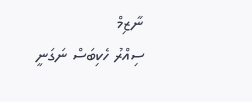ނާޒިމް
ސިއްރު ހެކިބަސް ނަގަނީ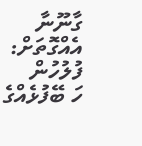ގާނޫނާ އެއްގޮތަށް: ފުލުހުން
ހަ ބޭފުޅެއްގެ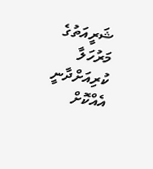ޝަރީއަތުގެ މަރުހަލާ ކުރިއަށްދާނީ އެއްކޮށް